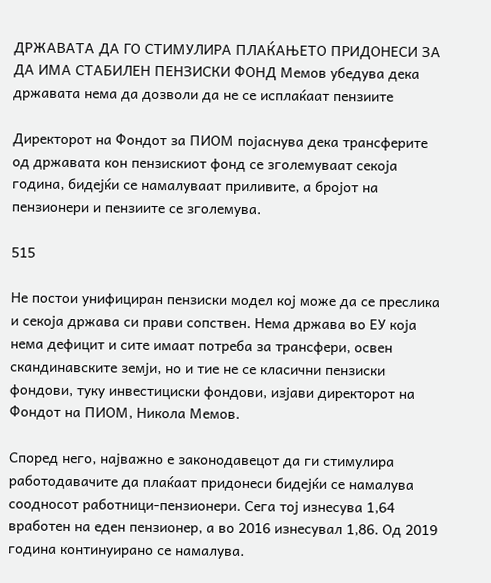ДРЖАВАТА ДА ГО СТИМУЛИРА ПЛАЌАЊЕТО ПРИДОНЕСИ ЗА ДА ИМА СТАБИЛЕН ПЕНЗИСКИ ФОНД Мемов убедува дека државата нема да дозволи да не се исплаќаат пензиите

Директорот на Фондот за ПИОМ појаснува дека трансферите од државата кон пензискиот фонд се зголемуваат секоја година, бидејќи се намалуваат приливите, а бројот на пензионери и пензиите се зголемува.

515

Не постои унифициран пензиски модел кој може да се преслика и секоја држава си прави сопствен. Нема држава во ЕУ која нема дефицит и сите имаат потреба за трансфери, освен скандинавските земји, но и тие не се класични пензиски фондови, туку инвестициски фондови, изјави директорот на Фондот на ПИОМ, Никола Мемов.

Според него, најважно е законодавецот да ги стимулира работодавачите да плаќаат придонеси бидејќи се намалува соодносот работници-пензионери. Сега тој изнесува 1,64 вработен на еден пензионер, а во 2016 изнесувал 1,86. Од 2019 година континуирано се намалува.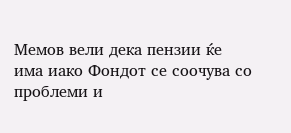Мемов вели дека пензии ќе има иако Фондот се соочува со проблеми и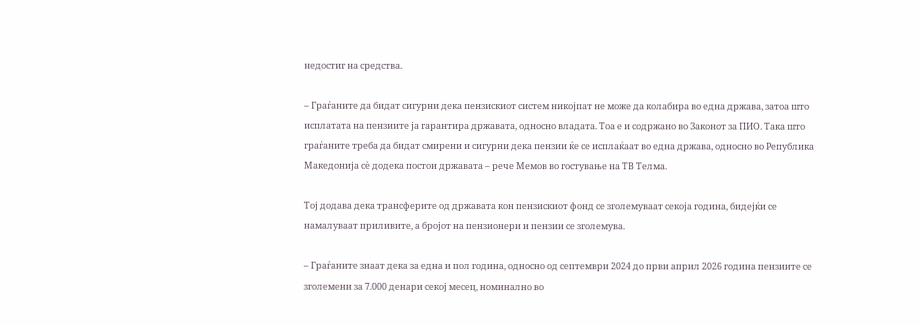недостиг на средства.

– Граѓаните да бидат сигурни дека пензискиот систем никојпат не може да колабира во една држава, затоа што исплатата на пензиите ја гарантира државата, односно владата. Тоа е и содржано во Законот за ПИО. Така што граѓаните треба да бидат смирени и сигурни дека пензии ќе се исплаќаат во една држава, односно во Република Македонија сѐ додека постои државата – рече Мемов во гостување на ТВ Телма.

Тој додава дека трансферите од државата кон пензискиот фонд се зголемуваат секоја година, бидејќи се намалуваат приливите, а бројот на пензионери и пензии се зголемува.

– Граѓаните знаат дека за една и пол година, односно од септември 2024 до први април 2026 година пензиите се зголемени за 7.000 денари секој месец, номинално во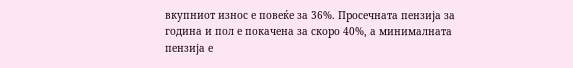вкупниот износ е повеќе за 36%. Просечната пензија за година и пол е покачена за скоро 40%, а минималната пензија е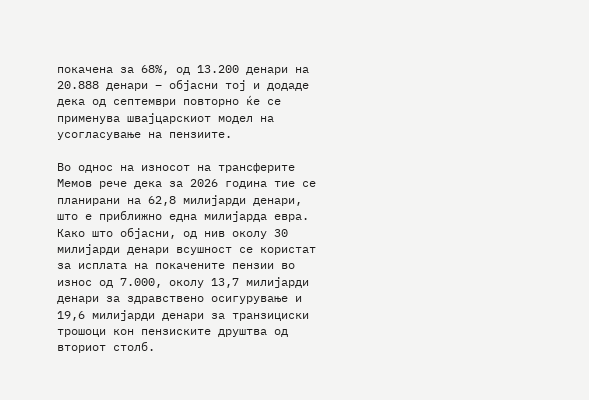покачена за 68%, од 13.200 денари на 20.888 денари – објасни тој и додаде дека од септември повторно ќе се применува швајцарскиот модел на усогласување на пензиите.

Во однос на износот на трансферите Мемов рече дека за 2026 година тие се планирани на 62,8 милијарди денари, што е приближно една милијарда евра. Како што објасни, од нив околу 30 милијарди денари всушност се користат за исплата на покачените пензии во износ од 7.000, околу 13,7 милијарди денари за здравствено осигурување и 19,6 милијарди денари за транзициски трошоци кон пензиските друштва од вториот столб.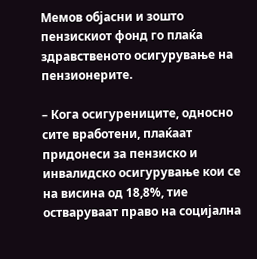Мемов објасни и зошто пензискиот фонд го плаќа здравственото осигурување на пензионерите.

– Кога осигурениците, односно сите вработени, плаќаат придонеси за пензиско и инвалидско осигурување кои се на висина од 18,8%, тие остваруваат право на социјална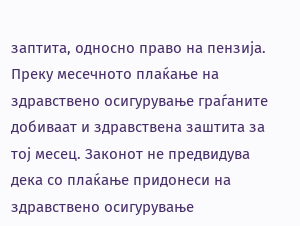заптита, односно право на пензија. Преку месечното плаќање на здравствено осигурување граѓаните добиваат и здравствена заштита за тој месец. Законот не предвидува дека со плаќање придонеси на здравствено осигурување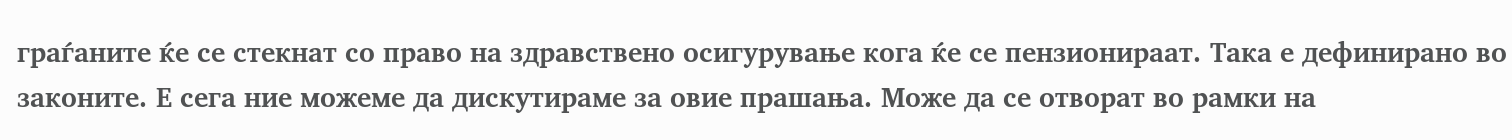граѓаните ќе се стекнат со право на здравствено осигурување кога ќе се пензионираат. Така е дефинирано во законите. Е сега ние можеме да дискутираме за овие прашања. Може да се отворат во рамки на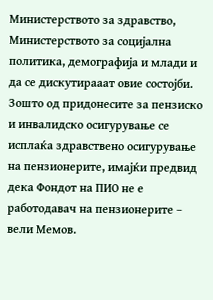Министерството за здравство, Министерството за социјална политика, демографија и млади и да се дискутирааат овие состојби. Зошто од придонесите за пензиско и инвалидско осигурување се исплаќа здравствено осигурување на пензионерите, имајќи предвид дека Фондот на ПИО не е работодавач на пензионерите – вели Мемов.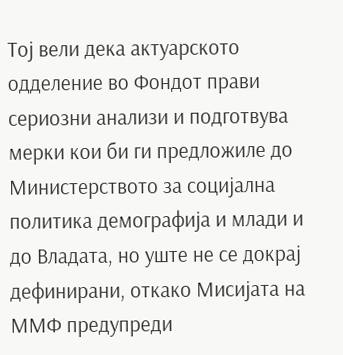Тој вели дека актуарското одделение во Фондот прави сериозни анализи и подготвува мерки кои би ги предложиле до Министерството за социјална политика демографија и млади и до Владата, но уште не се докрај дефинирани, откако Мисијата на ММФ предупреди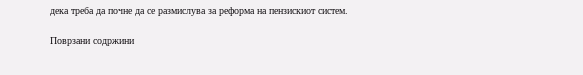дека треба да почне да се размислува за реформа на пензискиот систем.

Поврзани содржини